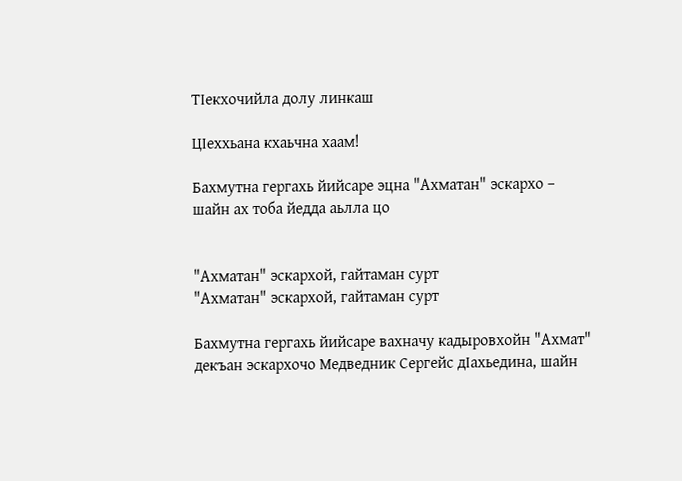ТIекхочийла долу линкаш

ЦIеххьана кхаьчна хаам!

Бахмутна гергахь йийсаре эцна "Ахматан" эскархо – шайн ах тоба йедда аьлла цо


"Ахматан" эскархой, гайтаман сурт
"Ахматан" эскархой, гайтаман сурт

Бахмутна гергахь йийсаре вахначу кадыровхойн "Ахмат" декъан эскархочо Медведник Сергейс дIахьедина, шайн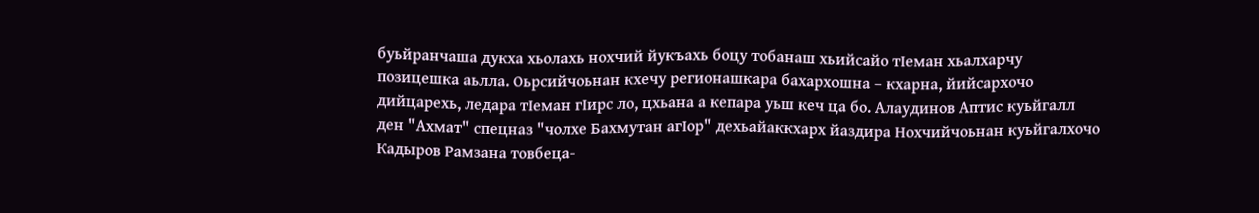буьйранчаша дукха хьолахь нохчий йукъахь боцу тобанаш хьийсайо тIеман хьалхарчу позицешка аьлла. Оьрсийчоьнан кхечу регионашкара бахархошна – кхарна, йийсархочо дийцарехь, ледара тIеман гIирс ло, цхьана а кепара уьш кеч ца бо. Алаудинов Аптис куьйгалл ден "Ахмат" спецназ "чолхе Бахмутан агIор" дехьайаккхарх йаздира Нохчийчоьнан куьйгалхочо Кадыров Рамзана товбеца-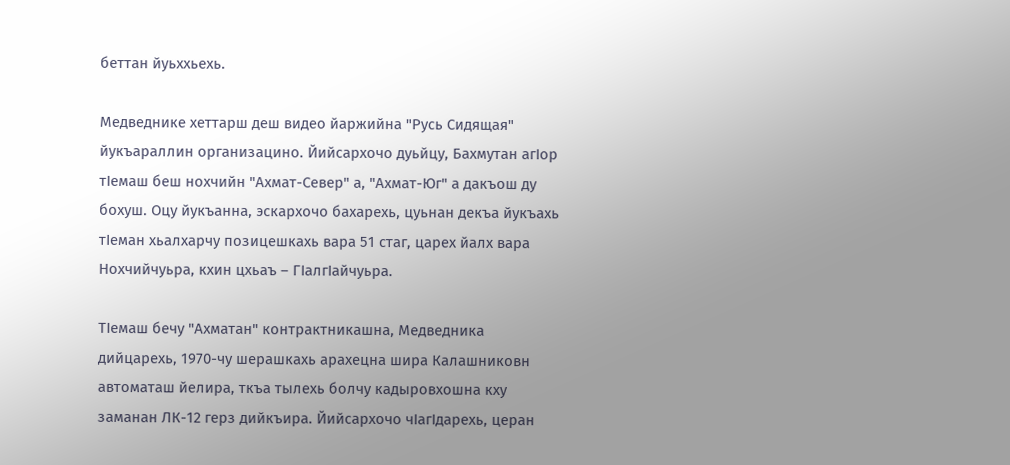беттан йуьххьехь.

Медведнике хеттарш деш видео йаржийна "Русь Сидящая" йукъараллин организацино. Йийсархочо дуьйцу, Бахмутан агIор тIемаш беш нохчийн "Ахмат-Север" а, "Ахмат-Юг" а дакъош ду бохуш. Оцу йукъанна, эскархочо бахарехь, цуьнан декъа йукъахь тIеман хьалхарчу позицешкахь вара 51 стаг, царех йалх вара Нохчийчуьра, кхин цхьаъ – ГIалгIайчуьра.

ТIемаш бечу "Ахматан" контрактникашна, Медведника дийцарехь, 1970-чу шерашкахь арахецна шира Калашниковн автоматаш йелира, ткъа тылехь болчу кадыровхошна кху заманан ЛК-12 герз дийкъира. Йийсархочо чIагIдарехь, церан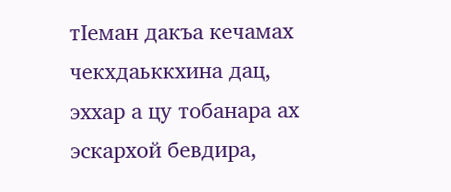тIеман дакъа кечамах чекхдаьккхина дац, эххар а цу тобанара ах эскархой бевдира,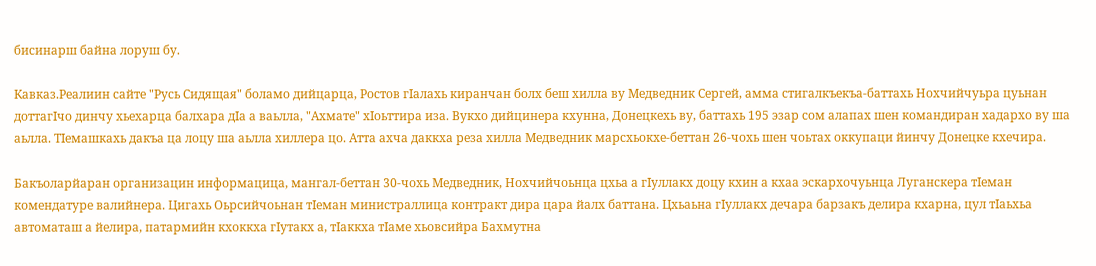бисинарш байна лоруш бу.

Кавказ.Реалиин сайте "Русь Сидящая" боламо дийцарца, Ростов гIалахь киранчан болх беш хилла ву Медведник Сергей, амма стигалкъекъа-баттахь Нохчийчуьра цуьнан доттагIчо динчу хьехарца балхара дIа а ваьлла, "Ахмате" хIоьттира иза. Вукхо дийцинера кхунна, Донецкехь ву, баттахь 195 эзар сом алапах шен командиран хадархо ву ша аьлла. ТIемашкахь дакъа ца лоцу ша аьлла хиллера цо. Атта ахча даккха реза хилла Медведник марсхьокхе-беттан 26-чохь шен чоьтах оккупаци йинчу Донецке кхечира.

Бакъоларйаран организацин информацица, мангал-беттан 30-чохь Медведник, Нохчийчоьнца цхьа а гIуллакх доцу кхин а кхаа эскархочуьнца Луганскера тIеман комендатуре валийнера. Цигахь Оьрсийчоьнан тIеман министраллица контракт дира цара йалх баттана. Цхьаьна гIуллакх дечара барзакъ делира кхарна, цул тIаьхьа автоматаш а йелира, патармийн кхоккха гIутакх а, тIаккха тIаме хьовсийра Бахмутна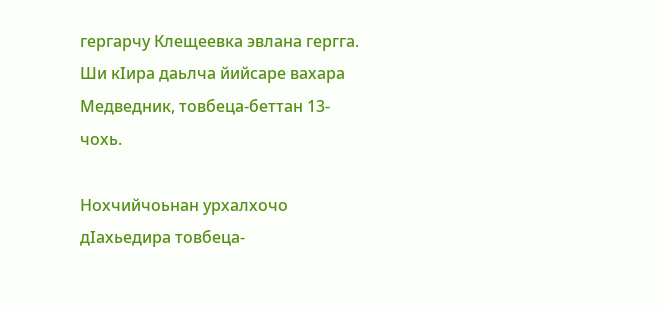гергарчу Клещеевка эвлана гергга. Ши кIира даьлча йийсаре вахара Медведник, товбеца-беттан 13-чохь.

Нохчийчоьнан урхалхочо дIахьедира товбеца-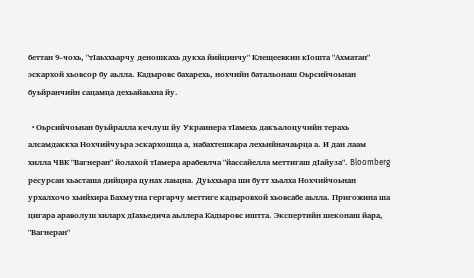беттан 9-чохь, "тIаьххьарчу деношкахь дукха йийцинчу" Клещеевкин кIошта "Ахматан" эскархой хьовсор бу аьлла. Кадыровс бахарехь, нохчийн батальонаш Оьрсийчоьнан буьйранчийн сацамца дехьайаьхна йу.

  • Оьрсийчоьнан буьйралла кечлуш йу Украинера тIамехь дакъалоцучийн терахь алсамдаккха Нохчийчуьра эскархошца а, набахтешкара лехьийначаьрца а. И дан лаам хилла ЧВК "Вагнеран" йолахой тIамера арабевлча "йассайелла меттигаш дIайуза". Bloomberg ресурсан хьасташа дийцира цунах лаьцна. Дуьххьара ши бутт хьалха Нохчийчоьнан урхалхочо хьийхира Бахмутна гергарчу меттиге кадыровхой хьовсабе аьлла. Пригожина ша цигара араволуш хиларх дIахьедича аьллера Кадыровс иштта. Экспертийн шеконаш йара, "Вагнеран"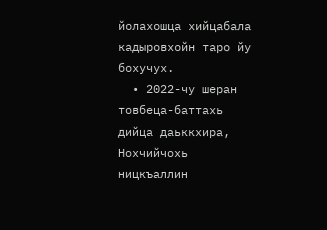йолахошца хийцабала кадыровхойн таро йу бохучух.
  • 2022-чу шеран товбеца-баттахь дийца даьккхира, Нохчийчохь ницкъаллин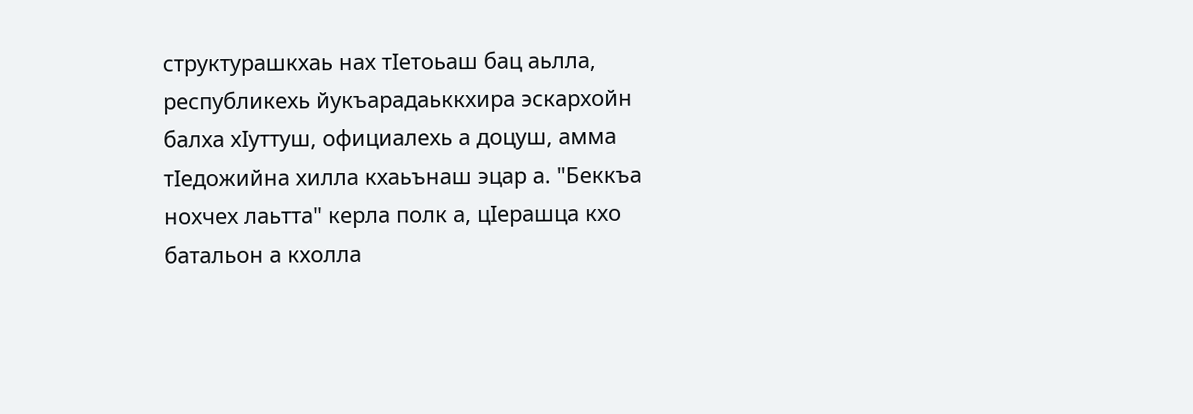структурашкхаь нах тIетоьаш бац аьлла, республикехь йукъарадаьккхира эскархойн балха хIуттуш, официалехь а доцуш, амма тIедожийна хилла кхаьънаш эцар а. "Беккъа нохчех лаьтта" керла полк а, цIерашца кхо батальон а кхолла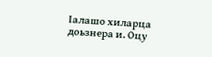Iалашо хиларца доьзнера и. Оцу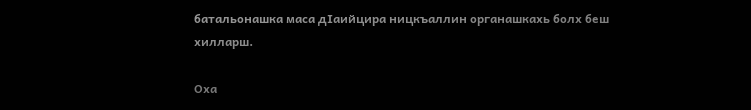батальонашка маса дIаийцира ницкъаллин органашкахь болх беш хилларш.

Оха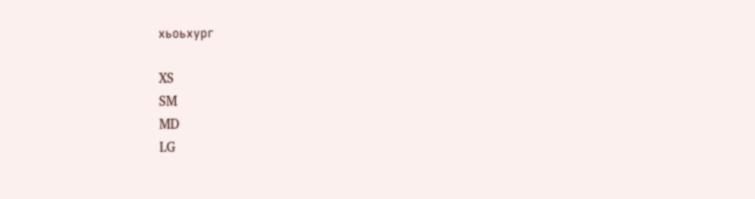хьоьхург

XS
SM
MD
LG